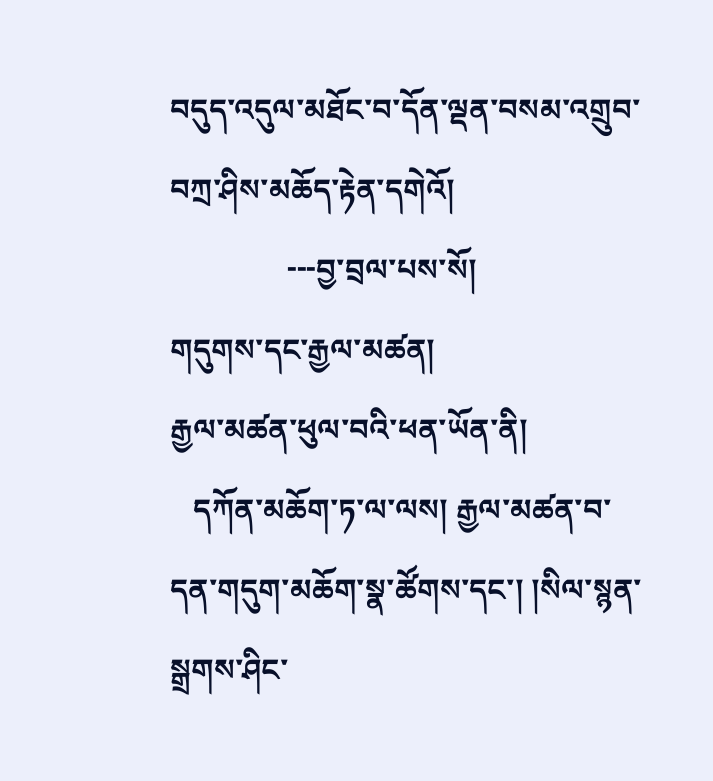བདུད་འདུལ་མཐོང་བ་དོན་ལྡན་བསམ་འགྲུབ་བཀྲ་ཤིས་མཆོད་རྟེན་དགེའོ།
               ---བྱ་བྲལ་པས་སོ།
གདུགས་དང་རྒྱལ་མཚན།
རྒྱལ་མཚན་ཕུལ་བའི་ཕན་ཡོན་ནི།
   དཀོན་མཆོག་ཏ་ལ་ལས། རྒྱལ་མཚན་བ་དན་གདུག་མཆོག་སྣ་ཚོགས་དང་། །སིལ་སྙན་སྒྲགས་ཤིང་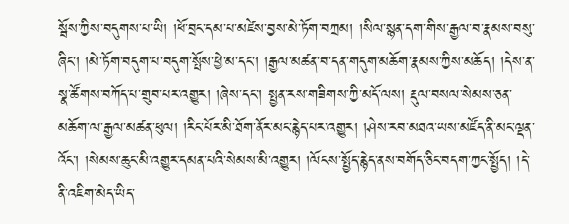སྦོས་ཀྱིས་བདུགས་པ་ཡི། །ཕོ་བྲང་དམ་པ་མཛེས་བྱས་མེ་ཏོག་བཀྲམ། །སིལ་སྙན་དག་གིས་རྒྱལ་བ་རྣམས་བསུ་ཞིང་། །མེ་ཏོག་བདུག་པ་བདུག་སྤོས་ཕྱེ་མ་དང་། །རྒྱལ་མཚན་བ་དན་གདུག་མཆོག་རྣམས་ཀྱིས་མཆོད། །དེས་ན་སྣ་ཚོགས་བཀོད་པ་གྲུབ་པར་འགྱུར། །ཞེས་དང་། སྤྱན་རས་གཟིགས་ཀྱི་མདོ་ལས། རྡུལ་བསལ་སེམས་ཅན་མཆོག་ལ་རྒྱལ་མཚན་ཕུལ། །རིང་པོར་མི་ཐོག་ནོར་མང་རྙེད་པར་འགྱུར། །ཤེས་རབ་མཐའ་ཡས་མཛོད་ནི་མང་ལྡན་འོང་། །སེམས་ཆུང་མི་འགྱུར་དམན་པའི་སེམས་མི་འགྱུར། །ལོངས་སྤྱོད་རྙེད་ནས་བགོད་ཅིང་བདག་ཀྱང་སྤྱོད། །དེ་ནི་འཇིག་མེད་ཡིད་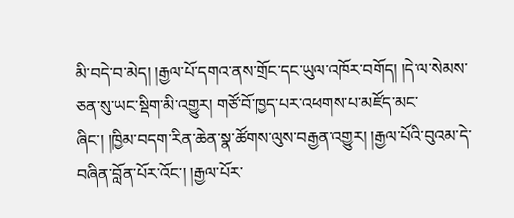མི་བདེ་བ་མེད། །རྒྱལ་པོ་དགའ་ནས་གྲོང་དང་ཡུལ་འཁོར་བགོད། །དེ་ལ་སེམས་ཅན་སུ་ཡང་སྡིག་མི་འགྱུར། གཙོ་བོ་ཁྱད་པར་འཕགས་པ་མཛོད་མང་ཞིང་། །ཁྱིམ་བདག་རིན་ཆེན་སྣ་ཚོགས་ལུས་བརྒྱན་འགྱུར། །རྒྱལ་པོའི་བུའམ་དེ་བཞིན་བློན་པོར་འོང་། །རྒྱལ་པོར་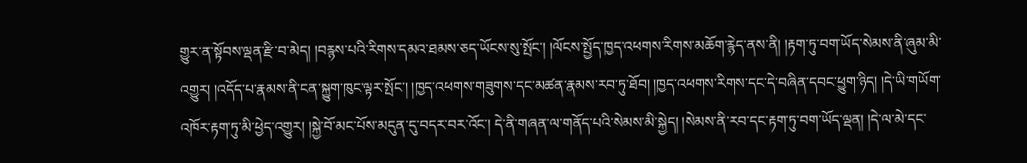གྱུར་ན་སྟོབས་ལྡན་རྫི་བ་མེད། །བརྙས་པའི་རིགས་དམའ་ཐམས་ཅད་ཡོངས་སུ་སྤོང་། །ལོངས་སྤྱོད་ཁྱད་འཕགས་རིགས་མཆོག་རྙེད་ནས་ནི། །རྟག་ཏུ་བག་ཡོད་སེམས་ནི་ཞུམ་མི་འགྱུར། །འདོད་པ་རྣམས་ནི་ངན་སྐྱུག་ཁུང་ལྟར་སྤོང་། །ཁྱད་འཕགས་གཟུགས་དང་མཚན་རྣམས་རབ་ཏུ་ཐོབ། །ཁྱད་འཕགས་རིགས་དང་དེ་བཞིན་དབང་ཕྱུག་ཉིད། །དེ་ཡི་གཡོག་འཁོར་རྟག་ཏུ་མི་ཕྱེད་འགྱུར། །སྐྱེ་བོ་མང་པོས་མདུན་དུ་བདར་བར་འོང་། དེ་ནི་གཞན་ལ་གནོད་པའི་སེམས་མི་སྐྱེད། །སེམས་ནི་རབ་དང་རྟག་ཏུ་བག་ཡོད་ལྡན། །དེ་ལ་མེ་དང་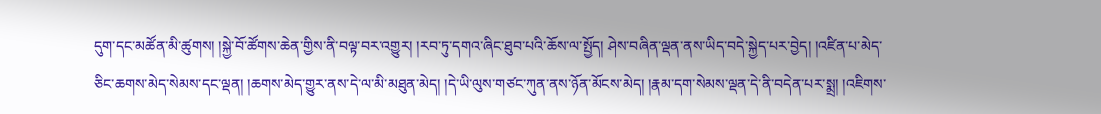དུག་དང་མཚོན་མི་ཚུགས། །སྐྱེ་བོ་ཚོགས་ཆེན་གྱིས་ནི་བལྟ་བར་འགྱུར། །རབ་ཏུ་དགའ་ཞིང་ཐུབ་པའི་ཆོས་ལ་སྤྱོད། ཤེས་བཞིན་ལྡན་ནས་ཡིད་བདེ་སྐྱེད་པར་བྱེད། །འཛིན་པ་མེད་ཅིང་ཆགས་མེད་སེམས་དང་ལྡན། །ཆགས་མེད་གྱུར་ནས་དེ་ལ་མི་མཐུན་མེད། །དེ་ཡི་ལུས་གཙང་ཀུན་ནས་ཉོན་མོངས་མེད། །རྣམ་དག་སེམས་ལྡན་དེ་ནི་བདེན་པར་སྨྲ། །འཇིགས་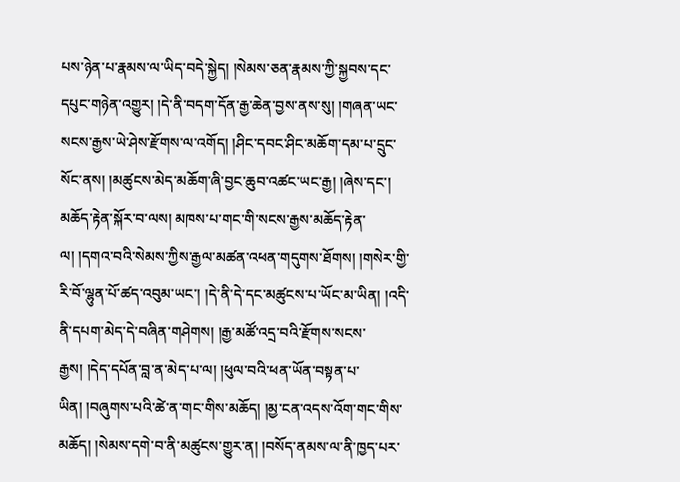པས་ཉེན་པ་རྣམས་ལ་ཡིད་བདེ་སྐྱེད། །སེམས་ཅན་རྣམས་ཀྱི་སྐྱབས་དང་དཔུང་གཉེན་འགྱུར། །དེ་ནི་བདག་དོན་རྒྱ་ཆེན་བྱས་ནས་སུ། །གཞན་ཡང་སངས་རྒྱས་ཡེ་ཤེས་རྫོགས་ལ་འགོད། །ཤིང་དབང་ཤིང་མཆོག་དམ་པ་དྲུང་སོང་ནས། །མཚུངས་མེད་མཆོག་ཞི་བྱང་ཆུབ་འཚང་ཡང་རྒྱ། །ཞེས་དང་། མཆོད་རྟེན་སྐོར་བ་ལས། མཁས་པ་གང་གི་སངས་རྒྱས་མཆོད་རྟེན་ལ། །དགའ་བའི་སེམས་ཀྱིས་རྒྱལ་མཚན་འཕན་གདུགས་ཐོགས། །གསེར་གྱི་རི་བོ་ལྷུན་པོ་ཚད་འབུམ་ཡང་། །དེ་ནི་དེ་དང་མཚུངས་པ་ཡོང་མ་ཡིན། །འདི་ནི་དཔག་མེད་དེ་བཞིན་གཤེགས། །རྒྱ་མཚོ་འདྲ་བའི་རྫོགས་སངས་རྒྱས། །དེད་དཔོན་བླ་ན་མེད་པ་ལ། །ཕུལ་བའི་ཕན་ཡོན་བསྟན་པ་ཡིན། །བཞུགས་པའི་ཚེ་ན་གང་གིས་མཆོད། །མྱ་ངན་འདས་འོག་གང་གིས་མཆོད། །སེམས་དགེ་བ་ནི་མཚུངས་གྱུར་ན། །བསོད་ནམས་ལ་ནི་ཁྱད་པར་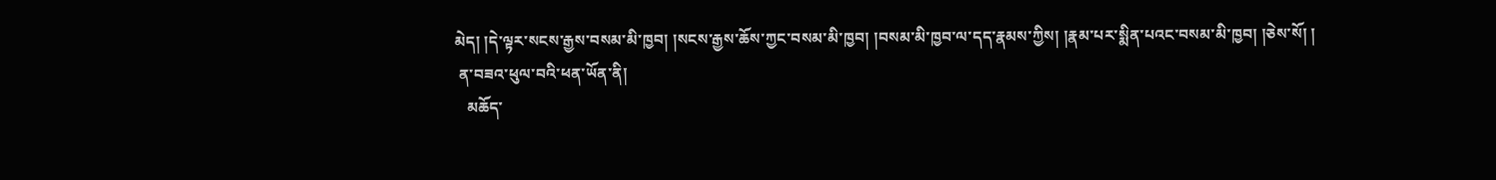མེད། །དེ་ལྟར་སངས་རྒྱས་བསམ་མི་ཁྱབ། །སངས་རྒྱས་ཆོས་ཀྱང་བསམ་མི་ཁྱབ། །བསམ་མི་ཁྱབ་ལ་དད་རྣམས་ཀྱིས། །རྣམ་པར་སྨིན་པའང་བསམ་མི་ཁྱབ། །ཅེས་སོ། །
 ན་བཟའ་ཕུལ་བའི་ཕན་ཡོན་ནི།
   མཆོད་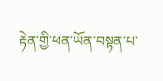རྟེན་གྱི་ཕན་ཡོན་བསྟན་པ་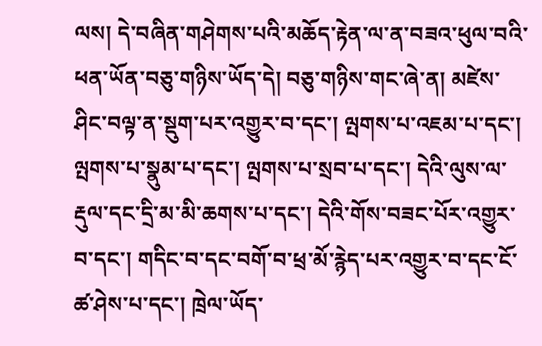ལས། དེ་བཞིན་གཤེགས་པའི་མཆོད་རྟེན་ལ་ན་བཟའ་ཕུལ་བའི་ཕན་ཡོན་བཅུ་གཉིས་ཡོད་དེ། བཅུ་གཉིས་གང་ཞེ་ན། མཛེས་ཤིང་བལྟ་ན་སྡུག་པར་འགྱུར་བ་དང་། ལྤགས་པ་འཇམ་པ་དང་། ལྤགས་པ་སྣུམ་པ་དང་། ལྤགས་པ་སྲབ་པ་དང་། དེའི་ལུས་ལ་རྡུལ་དང་དྲི་མ་མི་ཆགས་པ་དང་། དེའི་གོས་བཟང་པོར་འགྱུར་བ་དང་། གདིང་བ་དང་བགོ་བ་ཕྲ་མོ་རྙེད་པར་འགྱུར་བ་དང་ངོ་ཚ་ཤེས་པ་དང་། ཁྲེལ་ཡོད་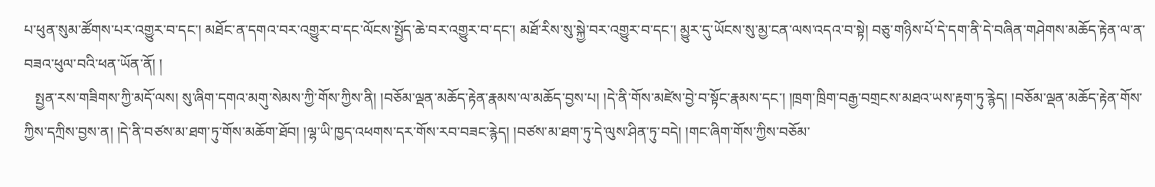པ་ཕུན་སུམ་ཚོགས་པར་འགྱུར་བ་དང་། མཐོང་ན་དགའ་བར་འགྱུར་བ་དང་ལོངས་སྤྱོད་ཆེ་བར་འགྱུར་བ་དང་། མཐོ་རིས་སུ་སྐྱེ་བར་འགྱུར་བ་དང་། མྱུར་དུ་ཡོངས་སུ་མྱ་ངན་ལས་འདའ་བ་སྟེ། བཅུ་གཉིས་པོ་དེ་དག་ནི་དེ་བཞིན་གཤེགས་མཆོད་རྟེན་ལ་ན་བཟའ་ཕུལ་བའི་ཕན་ཡོན་ནོ། །
   སྤྱན་རས་གཟིགས་ཀྱི་མདོ་ལས། སུ་ཞིག་དགའ་མགུ་སེམས་ཀྱི་གོས་ཀྱིས་ནི། །བཅོམ་ལྡན་མཆོད་རྟེན་རྣམས་ལ་མཆོད་བྱས་པ། །དེ་ནི་གོས་མཛེས་བྱེ་བ་སྟོང་རྣམས་དང་། །ཁྲག་ཁྲིག་བརྒྱ་བགྲངས་མཐའ་ཡས་རྟག་ཏུ་རྙེད། །བཅོམ་ལྡན་མཆོད་རྟེན་གོས་ཀྱིས་དཀྲིས་བྱས་ན། །དེ་ནི་བཙས་མ་ཐག་ཏུ་གོས་མཆོག་ཐོབ། །ལྷ་ཡི་ཁྱད་འཕགས་དར་གོས་རབ་བཟང་རྙེད། །བཙས་མ་ཐག་ཏུ་དེ་ལུས་ཤིན་ཏུ་བདེ། །གང་ཞིག་གོས་ཀྱིས་བཅོམ་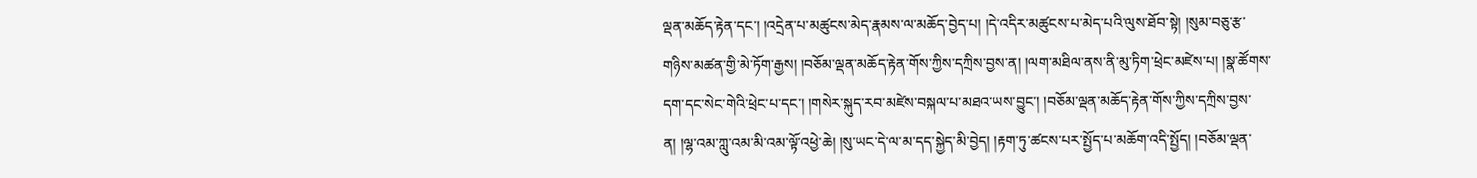ལྡན་མཆོད་རྟེན་དང་། །འདྲེན་པ་མཚུངས་མེད་རྣམས་ལ་མཆོད་བྱེད་པ། །དེ་འདིར་མཚུངས་པ་མེད་པའི་ལུས་ཐོབ་སྟེ། །སུམ་བཅུ་རྩ་གཉིས་མཚན་གྱི་མེ་ཏོག་རྒྱས། །བཅོམ་ལྡན་མཆོད་རྟེན་གོས་ཀྱིས་དཀྲིས་བྱས་ན། །ལག་མཐིལ་ནས་ནི་མུ་ཏིག་ཕྲེང་མཛེས་པ། །སྣ་ཚོགས་དག་དང་སེང་གེའི་ཕྲེང་པ་དང་། །གསེར་སྐུད་རབ་མཛེས་བསྐལ་པ་མཐའ་ཡས་བྱུང་། །བཅོམ་ལྡན་མཆོད་རྟེན་གོས་ཀྱིས་དཀྲིས་བྱས་ན། །ལྷ་འམ་ཀླུ་འམ་མི་འམ་ལྟོ་འཕྱེ་ཆེ། །སུ་ཡང་དེ་ལ་མ་དད་སྐྱེད་མི་བྱེད། །རྟག་ཏུ་ཚངས་པར་སྤྱོད་པ་མཆོག་འདི་སྤྱོད། །བཅོམ་ལྡན་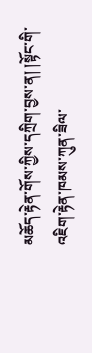མཆོད་རྟེན་གོས་ཀྱིས་དཀྲིག་བྱས་ན། །སྟོང་གི་འཇིག་རྟེན་ཁམས་ཀུན་ཟིལ་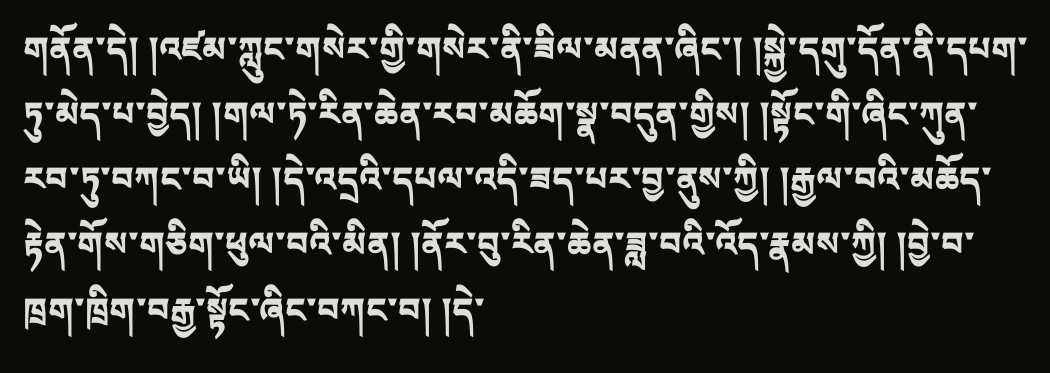གནོན་དེ། །འཛམ་ཀླུང་གསེར་གྱི་གསེར་ནི་ཟིལ་མནན་ཞིང་། །སྐྱེ་དགུ་དོན་ནི་དཔག་ཏུ་མེད་པ་བྱེད། །གལ་ཏེ་རིན་ཆེན་རབ་མཆོག་སྣ་བདུན་གྱིས། །སྟོང་གི་ཞིང་ཀུན་རབ་ཏུ་བཀང་བ་ཡི། །དེ་འདྲའི་དཔལ་འདི་ཟད་པར་བྱ་ནུས་ཀྱི། །རྒྱལ་བའི་མཆོད་རྟེན་གོས་གཅིག་ཕུལ་བའི་མིན། །ནོར་བུ་རིན་ཆེན་ཟླ་བའི་འོད་རྣམས་ཀྱི། །བྱེ་བ་ཁྲག་ཁྲིག་བརྒྱ་སྟོང་ཞིང་བཀང་བ། །དེ་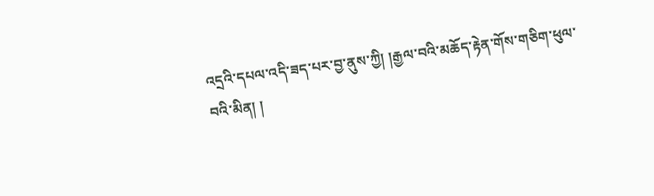འདྲའི་དཔལ་འདི་ཟད་པར་བྱ་ནུས་ཀྱི། །རྒྱལ་བའི་མཆོད་རྟེན་གོས་གཅིག་ཕུལ་བའི་མིན། །